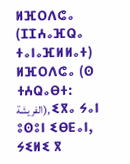ⵍⴼⵔⴷⵛⴰ (ⵊⵊⵄⴰⴼⵕⴰ ⵜⴰⵏⴰⴼⵍⵍⴰⵜ)
ⵍⴼⵔⴷⵛⴰ (ⵙ ⵜⵄⵕⴰⴱⵜ: الفريشة), ⵉⴳⴰ ⵢⴰⵏ ⵓⵙⵓⵏ ⵉⴱⴹⴰⵏ, ⵢⵉⵍⵉ ⴳ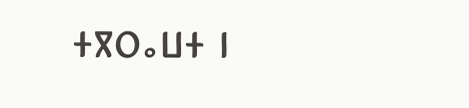ⵜⴳⵔⴰⵡⵜ ⵏ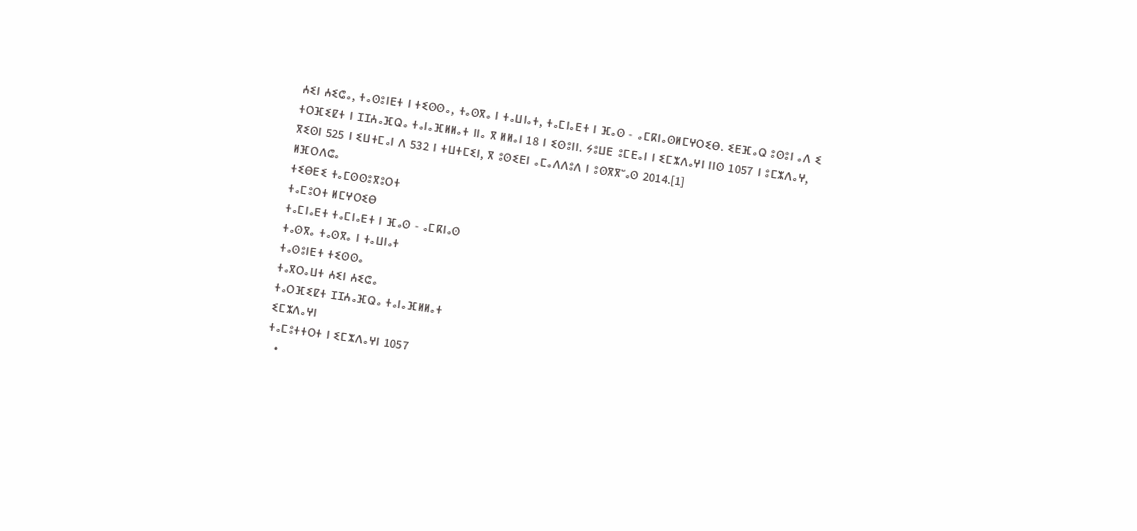ⵄⵉⵏ ⵄⵉⵛⴰ, ⵜⴰⵙⵓⵏⴹⵜ ⵏ ⵜⵉⵙⵙⴰ, ⵜⴰⵙⴳⴰ ⵏ ⵜⴰⵡⵏⴰⵜ, ⵜⴰⵎⵏⴰⴹⵜ ⵏ ⴼⴰⵙ - ⴰⵎⴽⵏⴰⵙⵍⵎⵖⵔⵉⴱ. ⵉⴹⴼⴰⵕ ⵓⵙⵓⵏ ⴰⴷ ⵉ ⵜⵔⴼⵉⵇⵜ ⵏ ⵊⵊⵄⴰⴼⵕⴰ ⵜⴰⵏⴰⴼⵍⵍⴰⵜ ⵏⵏⴰ ⴳ ⵍⵍⴰⵏ 18 ⵏ ⵉⵙⵓⵏⵏ. ⵢⵓⵡⴹ ⵓⵎⴹⴰⵏ ⵏ ⵉⵎⵣⴷⴰⵖⵏ ⵏⵏⵙ 1057 ⵏ ⵓⵎⵣⴷⴰⵖ, ⴳⵉⵙⵏ 525 ⵏ ⵉⵡⵜⵎⴰⵏ ⴷ 532 ⵏ ⵜⵡⵜⵎⵉⵏ, ⴳ ⵓⵙⵉⴹⵏ ⴰⵎⴰⴷⴷⵓⴷ ⵏ ⵓⵙⴳⴳⵯⴰⵙ 2014.[1]
ⵍⴼⵔⴷⵛⴰ
ⵜⵉⴱⴹⵉ ⵜⴰⵎⵙⵙⵓⴳⵓⵔⵜ
ⵜⴰⵎⵓⵔⵜ ⵍⵎⵖⵔⵉⴱ
ⵜⴰⵎⵏⴰⴹⵜ ⵜⴰⵎⵏⴰⴹⵜ ⵏ ⴼⴰⵙ - ⴰⵎⴽⵏⴰⵙ
ⵜⴰⵙⴳⴰ ⵜⴰⵙⴳⴰ ⵏ ⵜⴰⵡⵏⴰⵜ
ⵜⴰⵙⵓⵏⴹⵜ ⵜⵉⵙⵙⴰ
ⵜⴰⴳⵔⴰⵡⵜ ⵄⵉⵏ ⵄⵉⵛⴰ
ⵜⴰⵔⴼⵉⵇⵜ ⵊⵊⵄⴰⴼⵕⴰ ⵜⴰⵏⴰⴼⵍⵍⴰⵜ
ⵉⵎⵣⴷⴰⵖⵏ
ⵜⴰⵎⵓⵜⵜⵔⵜ ⵏ ⵉⵎⵣⴷⴰⵖⵏ 1057
  •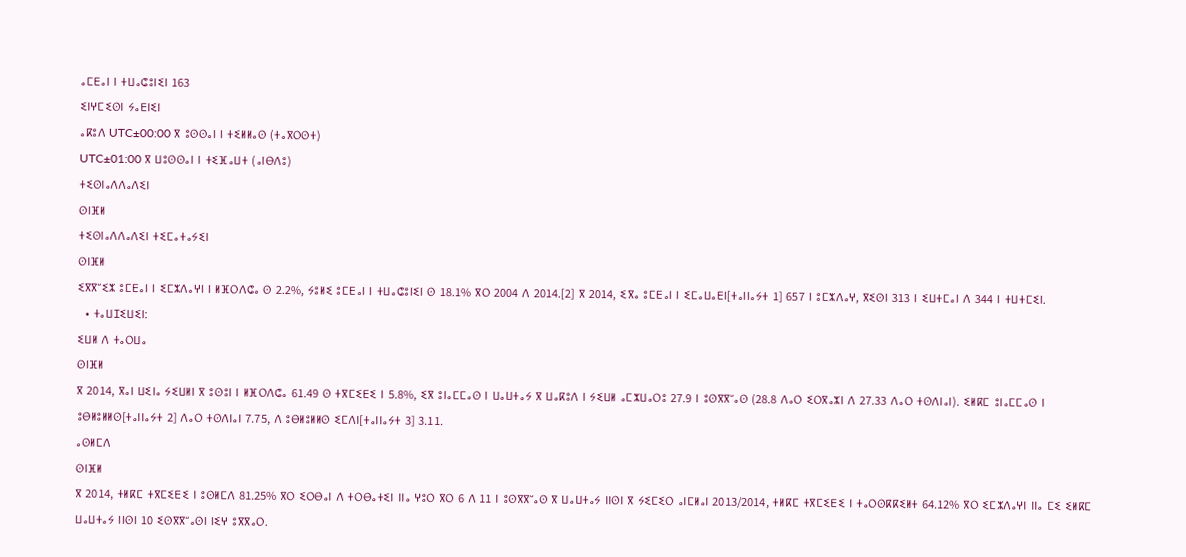ⴰⵎⴹⴰⵏ ⵏ ⵜⵡⴰⵛⵓⵏⵉⵏ 163
ⵉⵏⵖⵎⵉⵙⵏ ⵢⴰⴹⵏⵉⵏ
ⴰⴽⵓⴷ UTC±00:00 ⴳ ⵓⵙⵙⴰⵏ ⵏ ⵜⵉⵍⵍⴰⵙ (ⵜⴰⴳⵔⵙⵜ)
UTC±01:00 ⴳ ⵡⵓⵙⵙⴰⵏ ⵏ ⵜⵉⴼⴰⵡⵜ (ⴰⵏⴱⴷⵓ)
ⵜⵉⵙⵏⴰⴷⴷⴰⴷⵉⵏ
ⵙⵏⴼⵍ
ⵜⵉⵙⵏⴰⴷⴷⴰⴷⵉⵏ ⵜⵉⵎⴰⵜⴰⵢⵉⵏ
ⵙⵏⴼⵍ
ⵉⴳⴳⵯⵉⵣ ⵓⵎⴹⴰⵏ ⵏ ⵉⵎⵣⴷⴰⵖⵏ ⵏ ⵍⴼⵔⴷⵛⴰ ⵙ 2.2%, ⵢⵓⵍⵉ ⵓⵎⴹⴰⵏ ⵏ ⵜⵡⴰⵛⵓⵏⵉⵏ ⵙ 18.1% ⴳⵔ 2004 ⴷ 2014.[2] ⴳ 2014, ⵉⴳⴰ ⵓⵎⴹⴰⵏ ⵏ ⵉⵎⴰⵡⴰⴹⵏ[ⵜⴰⵏⵏⴰⵢⵜ 1] 657 ⵏ ⵓⵎⵣⴷⴰⵖ, ⴳⵉⵙⵏ 313 ⵏ ⵉⵡⵜⵎⴰⵏ ⴷ 344 ⵏ ⵜⵡⵜⵎⵉⵏ.
  • ⵜⴰⵡⵊⵉⵡⵉⵏ:
ⵉⵡⵍ ⴷ ⵜⴰⵔⵡⴰ
ⵙⵏⴼⵍ
ⴳ 2014, ⴳⴰⵏ ⵡⵉⵏⴰ ⵢⵉⵡⵍⵏ ⴳ ⵓⵙⵓⵏ ⵏ ⵍⴼⵔⴷⵛⴰ 61.49 ⵙ ⵜⴳⵎⵉⴹⵉ ⵏ 5.8%, ⵉⴳ ⵓⵏⴰⵎⵎⴰⵙ ⵏ ⵡⴰⵡⵜⴰⵢ ⴳ ⵡⴰⴽⵓⴷ ⵏ ⵢⵉⵡⵍ ⴰⵎⵣⵡⴰⵔⵓ 27.9 ⵏ ⵓⵙⴳⴳⵯⴰⵙ (28.8 ⴷⴰⵔ ⵉⵔⴳⴰⵣⵏ ⴷ 27.33 ⴷⴰⵔ ⵜⵙⴷⵏⴰⵏ). ⵉⵍⴽⵎ ⵓⵏⴰⵎⵎⴰⵙ ⵏ ⵓⴱⵍⵓⵍⵍⵙ[ⵜⴰⵏⵏⴰⵢⵜ 2] ⴷⴰⵔ ⵜⵙⴷⵏⴰⵏ 7.75, ⴷ ⵓⴱⵍⵓⵍⵍⵙ ⵉⵎⴷⵏ[ⵜⴰⵏⵏⴰⵢⵜ 3] 3.11.
ⴰⵙⵍⵎⴷ
ⵙⵏⴼⵍ
ⴳ 2014, ⵜⵍⴽⵎ ⵜⴳⵎⵉⴹⵉ ⵏ ⵓⵙⵍⵎⴷ 81.25% ⴳⵔ ⵉⵔⴱⴰⵏ ⴷ ⵜⵔⴱⴰⵜⵉⵏ ⵏⵏⴰ ⵖⵓⵔ ⴳⵔ 6 ⴷ 11 ⵏ ⵓⵙⴳⴳⵯⴰⵙ ⴳ ⵡⴰⵡⵜⴰⵢ ⵏⵏⵙⵏ ⴳ ⵢⵉⵎⵉⵔ ⴰⵏⵎⵍⴰⵏ 2013/2014, ⵜⵍⴽⵎ ⵜⴳⵎⵉⴹⵉ ⵏ ⵜⴰⵔⵙⴽⴽⵉⵍⵜ 64.12% ⴳⵔ ⵉⵎⵣⴷⴰⵖⵏ ⵏⵏⴰ ⵎⵉ ⵉⵍⴽⵎ ⵡⴰⵡⵜⴰⵢ ⵏⵏⵙⵏ 10 ⵉⵙⴳⴳⵯⴰⵙⵏ ⵏⵉⵖ ⵓⴳⴳⴰⵔ.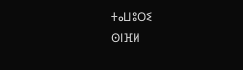ⵜⴰⵡⵓⵔⵉ
ⵙⵏⴼⵍ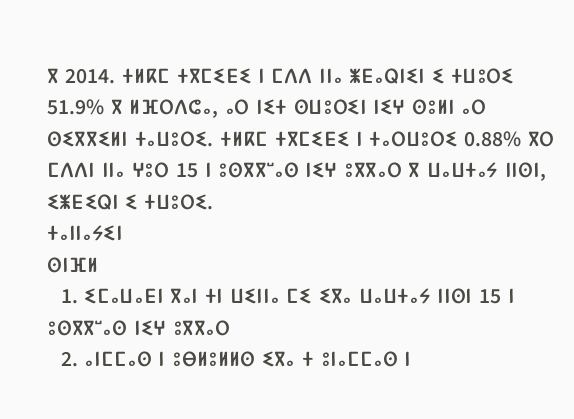ⴳ 2014. ⵜⵍⴽⵎ ⵜⴳⵎⵉⴹⵉ ⵏ ⵎⴷⴷ ⵏⵏⴰ ⵥⴹⴰⵕⵏⵉⵏ ⵉ ⵜⵡⵓⵔⵉ 51.9% ⴳ ⵍⴼⵔⴷⵛⴰ, ⴰⵔ ⵏⵉⵜ ⵙⵡⵓⵔⵉⵏ ⵏⵉⵖ ⵙⵓⵍⵏ ⴰⵔ ⵙⵉⴳⴳⵉⵍⵏ ⵜⴰⵡⵓⵔⵉ. ⵜⵍⴽⵎ ⵜⴳⵎⵉⴹⵉ ⵏ ⵜⴰⵔⵡⵓⵔⵉ 0.88% ⴳⵔ ⵎⴷⴷⵏ ⵏⵏⴰ ⵖⵓⵔ 15 ⵏ ⵓⵙⴳⴳⵯⴰⵙ ⵏⵉⵖ ⵓⴳⴳⴰⵔ ⴳ ⵡⴰⵡⵜⴰⵢ ⵏⵏⵙⵏ, ⵉⵥⴹⵉⵕⵏ ⵉ ⵜⵡⵓⵔⵉ.
ⵜⴰⵏⵏⴰⵢⵉⵏ
ⵙⵏⴼⵍ
  1. ⵉⵎⴰⵡⴰⴹⵏ ⴳⴰⵏ ⵜⵏ ⵡⵉⵏⵏⴰ ⵎⵉ ⵉⴳⴰ ⵡⴰⵡⵜⴰⵢ ⵏⵏⵙⵏ 15 ⵏ ⵓⵙⴳⴳⵯⴰⵙ ⵏⵉⵖ ⵓⴳⴳⴰⵔ
  2. ⴰⵏⵎⵎⴰⵙ ⵏ ⵓⴱⵍⵓⵍⵍⵙ ⵉⴳⴰ ⵜ ⵓⵏⴰⵎⵎⴰⵙ ⵏ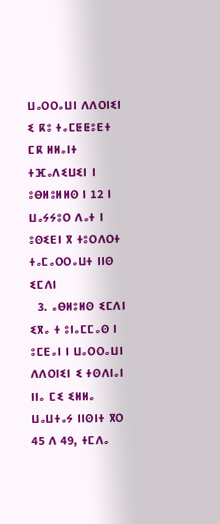ⵡⴰⵔⵔⴰⵡⵏ ⴷⴷⵔⵏⵉⵏ ⵉ ⴽⵓ ⵜⴰⵎⵟⵟⵓⴹⵜ ⵎⴽ ⵍⵍⴰⵏⵜ ⵜⴼⴰⴷⵉⵡⵉⵏ ⵏ ⵓⴱⵍⵓⵍⵍⵙ ⵏ 12 ⵏ ⵡⴰⵢⵢⵓⵔ ⴷⴰⵜ ⵏ ⵓⵙⵉⴹⵏ ⴳ ⵜⵓⵔⴷⵔⵜ ⵜⴰⵎⴰⵔⵔⴰⵡⵜ ⵏⵏⵙ ⵉⵎⴷⵏ
  3. ⴰⴱⵍⵓⵍⵙ ⵉⵎⴷⵏ ⵉⴳⴰ ⵜ ⵓⵏⴰⵎⵎⴰⵙ ⵏ ⵓⵎⴹⴰⵏ ⵏ ⵡⴰⵔⵔⴰⵡⵏ ⴷⴷⵔⵏⵉⵏ ⵉ ⵜⵙⴷⵏⴰⵏ ⵏⵏⴰ ⵎⵉ ⵉⵍⵍⴰ ⵡⴰⵡⵜⴰⵢ ⵏⵏⵙⵏⵜ ⴳⵔ 45 ⴷ 49, ⵜⵎⴷⴰ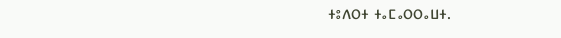ⵜⵓⴷⵔⵜ ⵜⴰⵎⴰⵔⵔⴰⵡⵜ.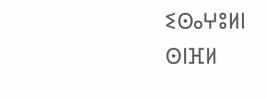ⵉⵙⴰⵖⵓⵍⵏ
ⵙⵏⴼⵍ